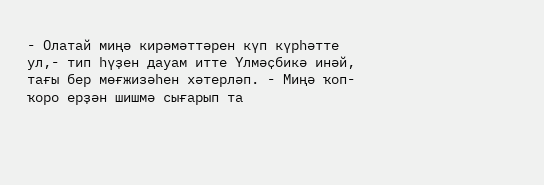- Олатай миңә кирәмәттәрен күп күрһәтте ул,- тип һүҙен дауам итте Үлмәҫбикә инәй, тағы бер мөғжизәһен хәтерләп. - Миңә ҡоп-ҡоро ерҙән шишмә сығарып та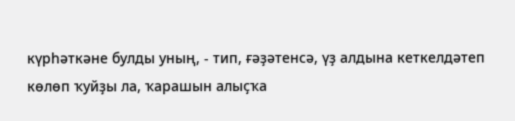күрһәткәне булды уның, - тип, ғәҙәтенсә, үҙ алдына кеткелдәтеп көлөп ҡуйҙы ла, ҡарашын алыҫҡа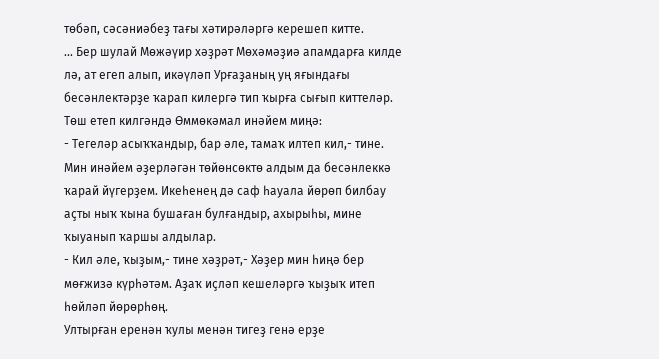төбәп, сәсәниәбеҙ тағы хәтирәләргә керешеп китте.
... Бер шулай Мөжәүир хәҙрәт Мөхәмәҙиә апамдарға килде лә, ат егеп алып, икәүләп Урғаҙаның уң яғындағы бесәнлектәрҙе ҡарап килергә тип ҡырға сығып киттеләр. Төш етеп килгәндә Өммөкәмал инәйем миңә:
- Тегеләр асыҡҡандыр, бар әле, тамаҡ илтеп кил,- тине.
Мин инәйем әҙерләгән төйөнсөктө алдым да бесәнлеккә ҡарай йүгерҙем. Икеһенең дә саф һауала йөрөп билбау аҫты ныҡ ҡына бушаған булғандыр, ахырыһы, мине ҡыуанып ҡаршы алдылар.
- Кил әле, ҡыҙым,- тине хәҙрәт,- Хәҙер мин һиңә бер мөғжизә күрһәтәм. Аҙаҡ иҫләп кешеләргә ҡыҙыҡ итеп һөйләп йөрөрһөң.
Ултырған еренән ҡулы менән тигеҙ генә ерҙе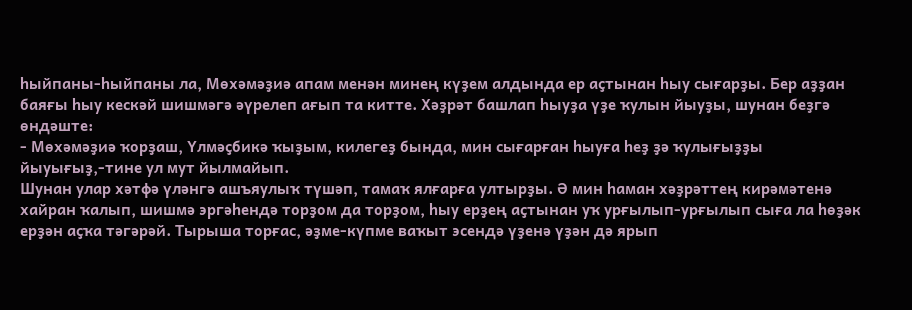һыйпаны-һыйпаны ла, Мөхәмәҙиә апам менән минең күҙем алдында ер аҫтынан һыу сығарҙы. Бер аҙҙан баяғы һыу кескәй шишмәгә әүрелеп ағып та китте. Хәҙрәт башлап һыуҙа үҙе ҡулын йыуҙы, шунан беҙгә өндәште:
- Мөхәмәҙиә ҡорҙаш, Үлмәҫбикә ҡыҙым, килегеҙ бында, мин сығарған һыуға һеҙ ҙә ҡулығыҙҙы йыуығыҙ,-тине ул мут йылмайып.
Шунан улар хәтфә үләнгә ашъяулыҡ түшәп, тамаҡ ялғарға ултырҙы. Ә мин һаман хәҙрәттең кирәмәтенә хайран ҡалып, шишмә эргәһендә торҙом да торҙом, һыу ерҙең аҫтынан уҡ урғылып-урғылып сыға ла һөҙәк ерҙән аҫҡа тәгәрәй. Тырыша торғас, әҙме-күпме ваҡыт эсендә үҙенә үҙән дә ярып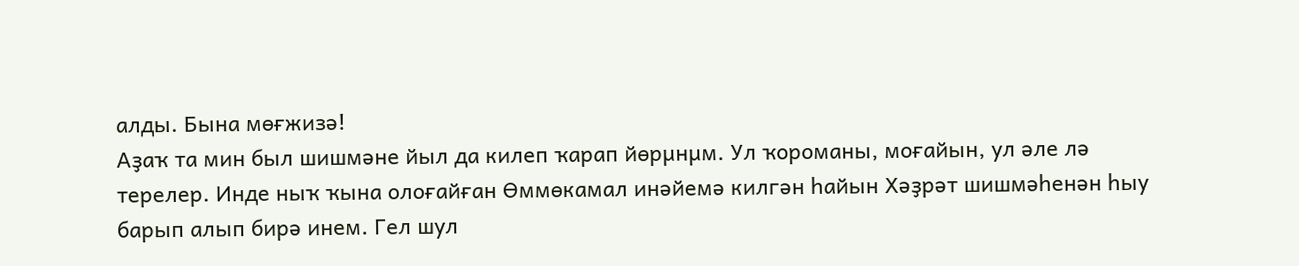алды. Бына мөғжизә!
Аҙаҡ та мин был шишмәне йыл да килеп ҡарап йөрµнµм. Ул ҡороманы, моғайын, ул әле лә терелер. Инде ныҡ ҡына олоғайған Өммөкамал инәйемә килгән һайын Хәҙрәт шишмәһенән һыу барып алып бирә инем. Гел шул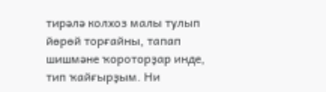тирәлә колхоз малы тулып йөрөй торғайны, тапап шишмәне ҡороторҙар инде, тип ҡайғырҙым. Ни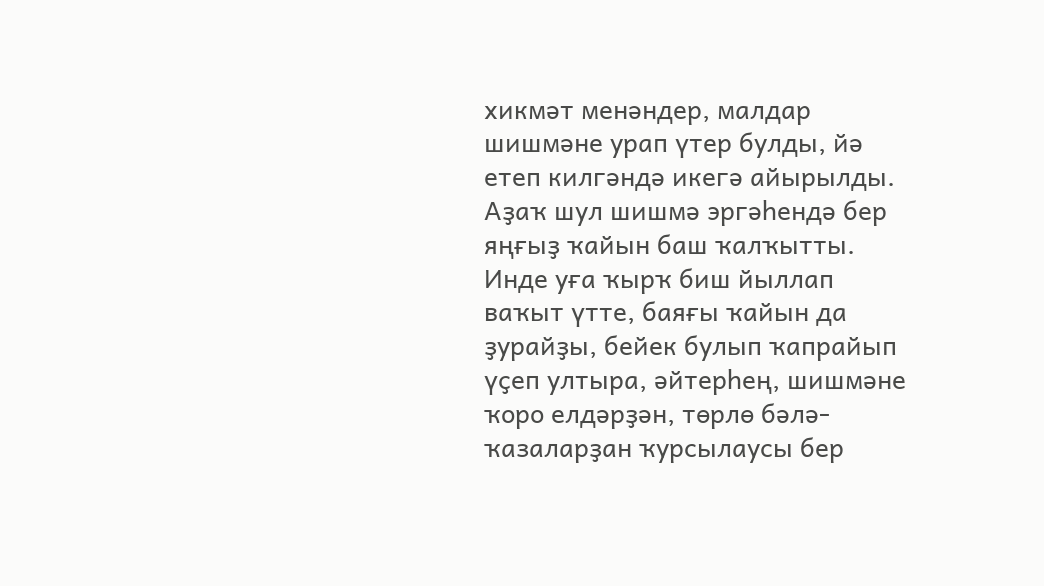хикмәт менәндер, малдар шишмәне урап үтер булды, йә етеп килгәндә икегә айырылды. Аҙаҡ шул шишмә эргәһендә бер яңғыҙ ҡайын баш ҡалҡытты. Инде уға ҡырҡ биш йыллап ваҡыт үтте, баяғы ҡайын да ҙурайҙы, бейек булып ҡапрайып үҫеп ултыра, әйтерһең, шишмәне ҡоро елдәрҙән, төрлө бәлә-ҡазаларҙан ҡурсылаусы бер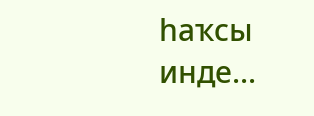һаҡсы инде...